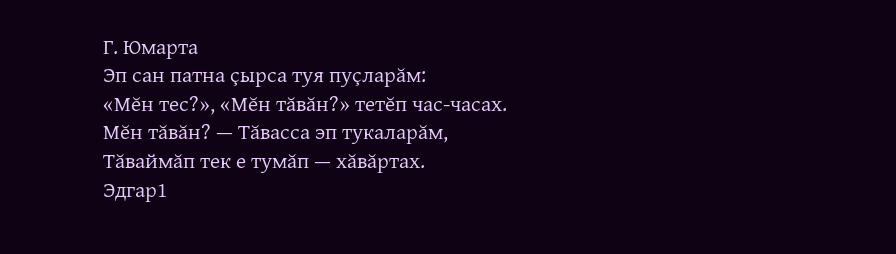Г. Юмарта
Эп сан патна çырса туя пуçларăм:
«Мĕн тес?», «Мĕн тăвăн?» тетĕп час-часах.
Мĕн тăвăн? — Тăвасса эп тукаларăм,
Тăваймăп тек е тумăп — хăвăртах.
Эдгар1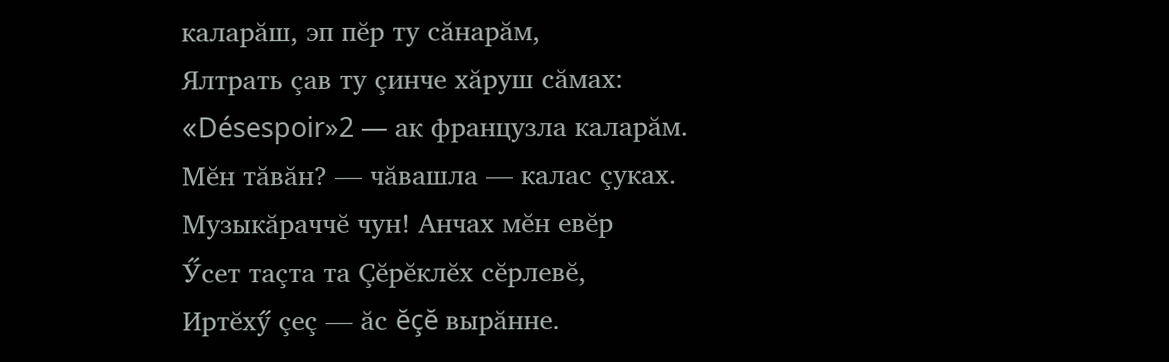каларăш, эп пĕр ту сăнарăм,
Ялтрать çав ту çинче хăруш сăмах:
«Désespoir»2 — ак французла каларăм.
Мĕн тăвăн? — чăвашла — калас çуках.
Музыкăраччĕ чун! Анчах мĕн евĕр
Ӳсет таçта та Çĕрĕклĕх сĕрлевĕ,
Иртĕхӳ çеç — ăс ĕçĕ вырăнне.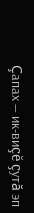Çапах — ик-виçĕ çутă эп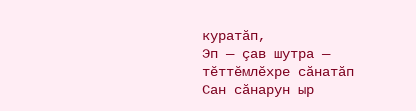куратăп,
Эп — çав шутра — тĕттĕмлĕхре сăнатăп
Сан сăнарун ыр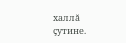халлă çутине.